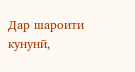Дар шароити кунунӣ,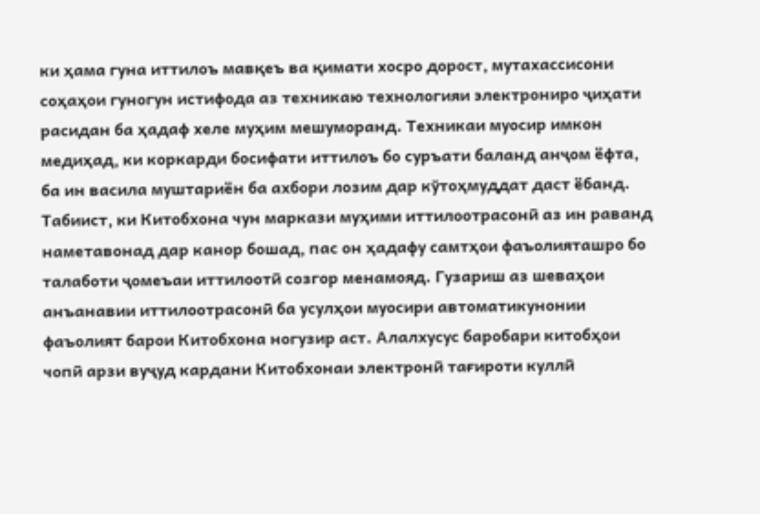ки ҳама гуна иттилоъ мавқеъ ва қимати хосро дорост, мутахассисони соҳаҳои гуногун истифода аз техникаю технологияи электрониро ҷиҳати расидан ба ҳадаф хеле муҳим мешуморанд. Техникаи муосир имкон медиҳад, ки коркарди босифати иттилоъ бо суръати баланд анҷом ёфта, ба ин васила муштариён ба ахбори лозим дар кўтоҳмуддат даст ёбанд. Табиист, ки Китобхона чун маркази муҳими иттилоотрасонӣ аз ин раванд наметавонад дар канор бошад, пас он ҳадафу самтҳои фаъолияташро бо талаботи ҷомеъаи иттилоотӣ созгор менамояд. Гузариш аз шеваҳои анъанавии иттилоотрасонӣ ба усулҳои муосири автоматикунонии фаъолият барои Китобхона ногузир аст. Алалхусус баробари китобҳои чопӣ арзи вуҷуд кардани Китобхонаи электронӣ тағироти куллӣ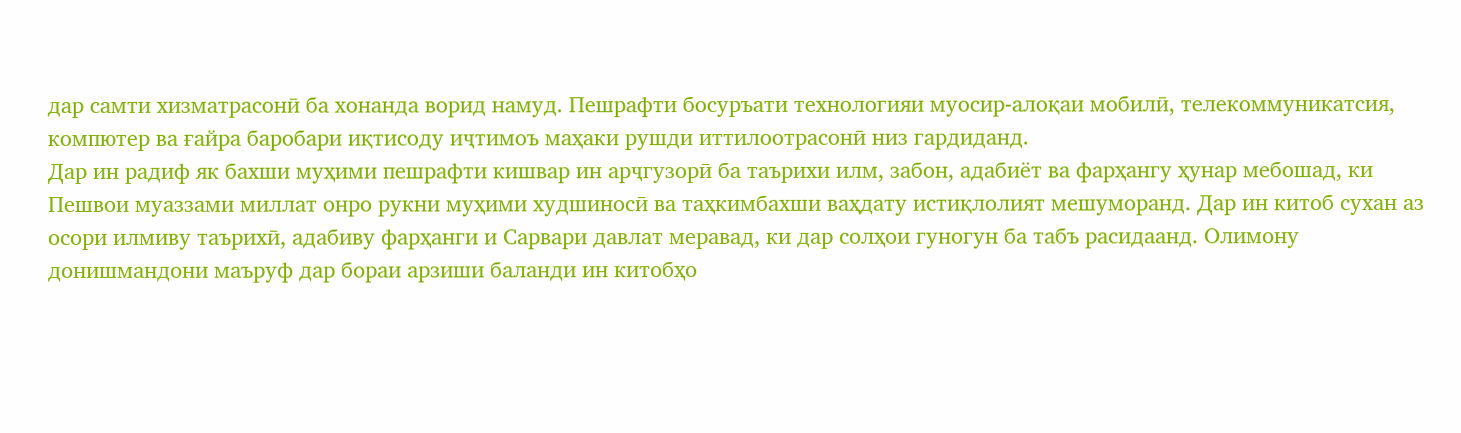дар самти хизматрасонӣ ба хонанда ворид намуд. Пешрафти босуръати технологияи муосир-алоқаи мобилӣ, телекоммуникатсия, компютер ва ғайра баробари иқтисоду иҷтимоъ маҳаки рушди иттилоотрасонӣ низ гардиданд.
Дар ин радиф як бахши муҳими пешрафти кишвар ин арҷгузорӣ ба таърихи илм, забон, адабиёт ва фарҳангу ҳунар мебошад, ки Пешвои муаззами миллат онро рукни муҳими худшиносӣ ва таҳкимбахши ваҳдату истиқлолият мешуморанд. Дар ин китоб сухан аз осори илмиву таърихӣ, адабиву фарҳанги и Сарвари давлат меравад, ки дар солҳои гуногун ба табъ расидаанд. Олимону донишмандони маъруф дар бораи арзиши баланди ин китобҳо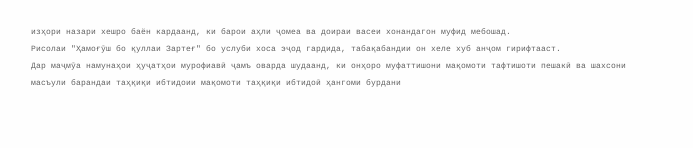изҳори назари хешро баён кардаанд, ки барои аҳли ҷомеа ва доираи васеи хонандагон муфид мебошад.
Рисолаи "Ҳамоғӯш бо қуллаи Зартеғ" бо услуби хоса эҷод гардида, табақабандии он хеле хуб анҷом гирифтааст.
Дар маҷмӯа намунаҳои ҳуҷатҳои мурофиавӣ ҷамъ оварда шудаанд, ки онҳоро муфаттишони мақомоти тафтишоти пешакӣ ва шахсони масъули барандаи таҳқиқи ибтидоии мақомоти таҳқиқи ибтидоӣ ҳангоми бурдани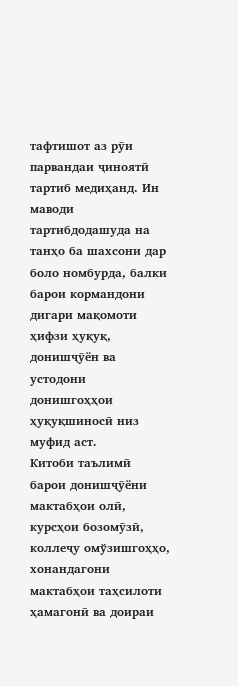тафтишот аз рӯи парвандаи ҷиноятӣ тартиб медиҳанд. Ин маводи тартибдодашуда на танҳо ба шахсони дар боло номбурда, балки барои кормандони дигари мақомоти ҳифзи ҳуқуқ, донишҷӯён ва устодони донишгоҳҳои ҳуқуқшиносӣ низ муфид аст.
Китоби таълимӣ барои донишҷӯёни мактабҳои олӣ, курсҳои бозомӯзӣ, коллеҷу омўзишгоҳҳо, хонандагони мактабҳои таҳсилоти ҳамагонӣ ва доираи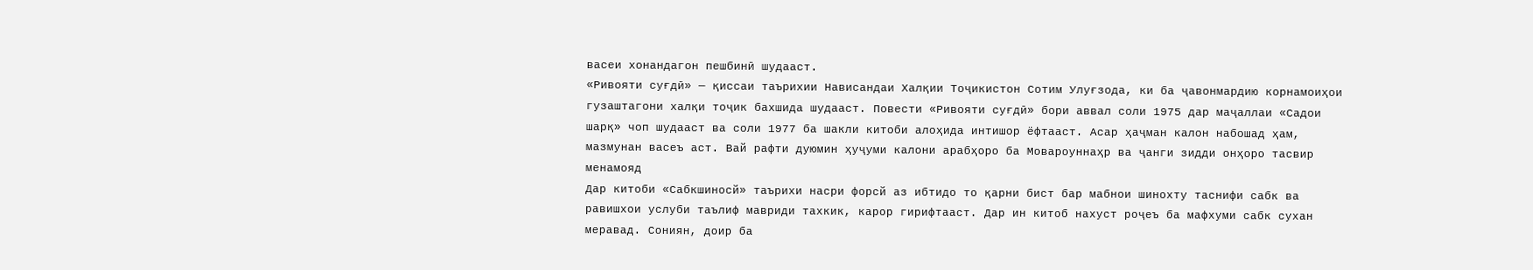васеи хонандагон пешбинӣ шудааст.
«Ривояти суғдӣ» — қиссаи таърихии Нависандаи Халқии Тоҷикистон Сотим Улуғзода, ки ба ҷавонмардию корнамоиҳои гузаштагони халқи тоҷик бахшида шудааст. Повести «Ривояти суғдӣ» бори аввал соли 1975 дар маҷаллаи «Садои шарқ» чоп шудааст ва соли 1977 ба шакли китоби алоҳида интишор ёфтааст. Асар ҳаҷман калон набошад ҳам, мазмунан васеъ аст. Вай рафти дуюмин ҳуҷуми калони арабҳоро ба Мовароуннаҳр ва ҷанги зидди онҳоро тасвир менамояд
Дар китоби «Сабкшиносй» таърихи насри форсй аз ибтидо то қарни бист бар мабнои шинохту таснифи сабк ва равишхои услуби таълиф мавриди тахкик, карор гирифтааст. Дар ин китоб нахуст роҷеъ ба мафхуми сабк сухан меравад. Сониян, доир ба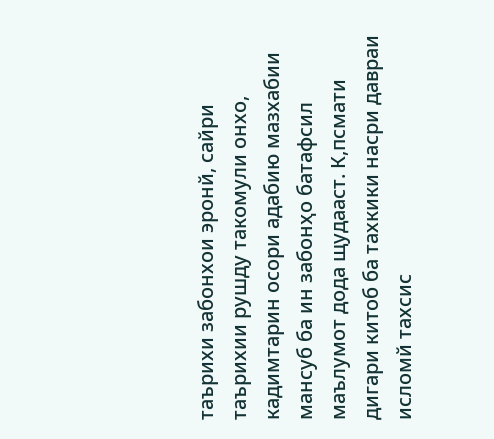таърихи забонхои эронй, сайри таърихии рушду такомули онхо, кадимтарин осори адабию мазхабии мансуб ба ин забонҳо батафсил маълумот дода щудааст. К,псмати дигари китоб ба тахкики насри давраи исломй тахсис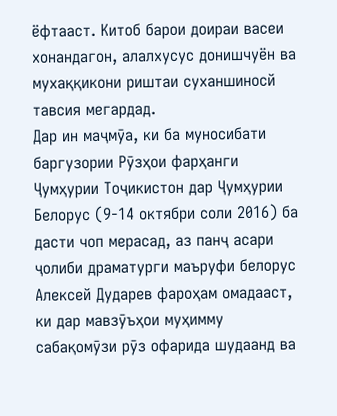ёфтааст. Китоб барои доираи васеи хонандагон, алалхусус донишчуён ва мухаққикони риштаи суханшиносй тавсия мегардад.
Дар ин маҷмӯа, ки ба муносибати баргузории Рӯзҳои фарҳанги Ҷумҳурии Тоҷикистон дар Ҷумҳурии Белорус (9-14 октябри соли 2016) ба дасти чоп мерасад, аз панҷ асари ҷолиби драматурги маъруфи белорус Алексей Дударев фароҳам омадааст, ки дар мавзӯъҳои муҳимму сабақомӯзи рӯз офарида шудаанд ва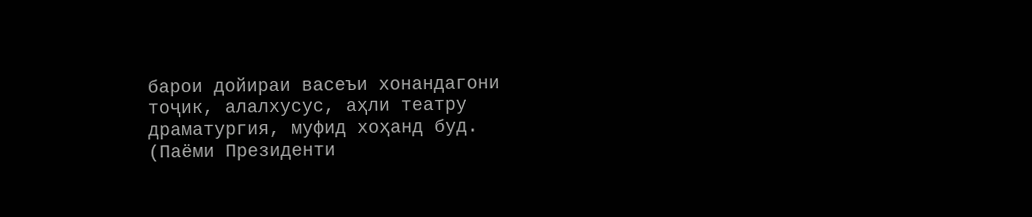барои дойираи васеъи хонандагони тоҷик, алалхусус, аҳли театру драматургия, муфид хоҳанд буд.
(Паёми Президенти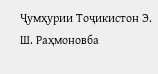Ҷумҳурии Тоҷикистон Э. Ш. Раҳмоновба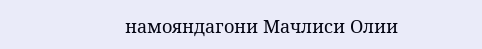намояндагони Мачлиси Олии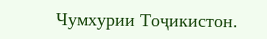Чумхурии Тоҷикистон.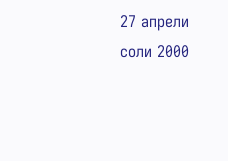27 апрели соли 2000